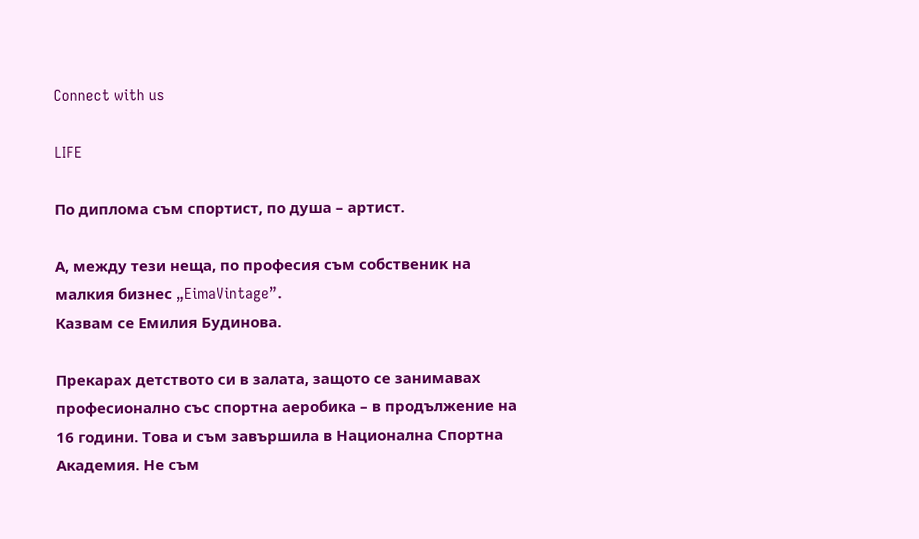Connect with us

LIFE

По диплома съм спортист, по душа – артист.

А, между тези неща, по професия съм собственик на малкия бизнес „EimaVintage”.
Казвам се Емилия Будинова.

Прекарах детството си в залата, защото се занимавах професионално със спортна аеробика – в продължение на 16 години. Това и съм завършила в Национална Спортна Академия. Не съм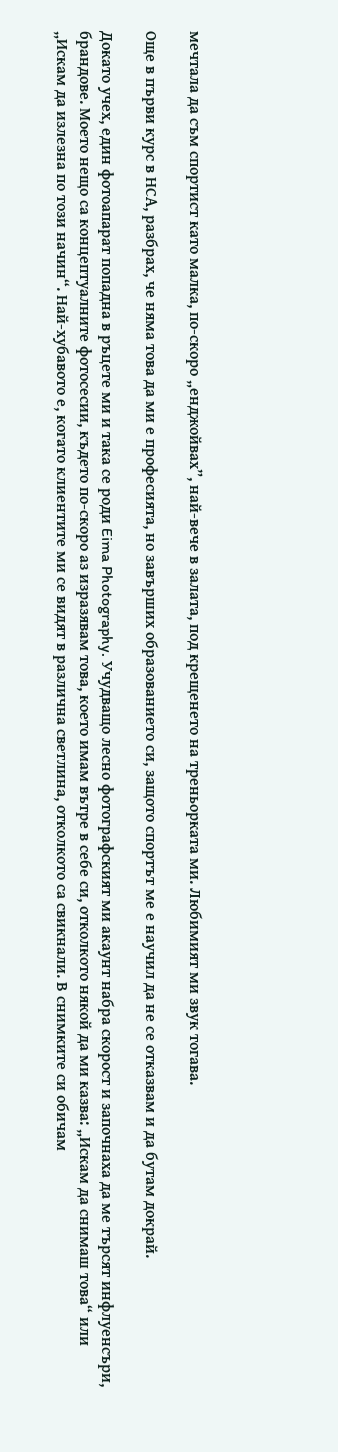мечтала да съм спортист като малка, по-скоро „енджойвах”, най-вече в залата, под крещенето на треньорката ми. Любимият ми звук тогава.

Още в първи курс в НСА, разбрах, че няма това да ми е професията, но завърших образованието си, защото спортът ме е научил да не се отказвам и да бутам докрай.

Докато учех, един фотоапарат попадна в ръцете ми и така се роди Eima Photography. Учудващо лесно фотографският ми акаунт набра скорост и започнаха да ме търсят инфлуенсъри, брандове. Моето нещо са концептуалните фотосесии, където по-скоро аз изразявам това, което имам вътре в себе си, отколкото някой да ми казва: „Искам да снимаш това“ или „Искам да излезна по този начин“. Най-хубавото е, когато клиентите ми се видят в различна светлина, отколкото са свикнали. В снимките си обичам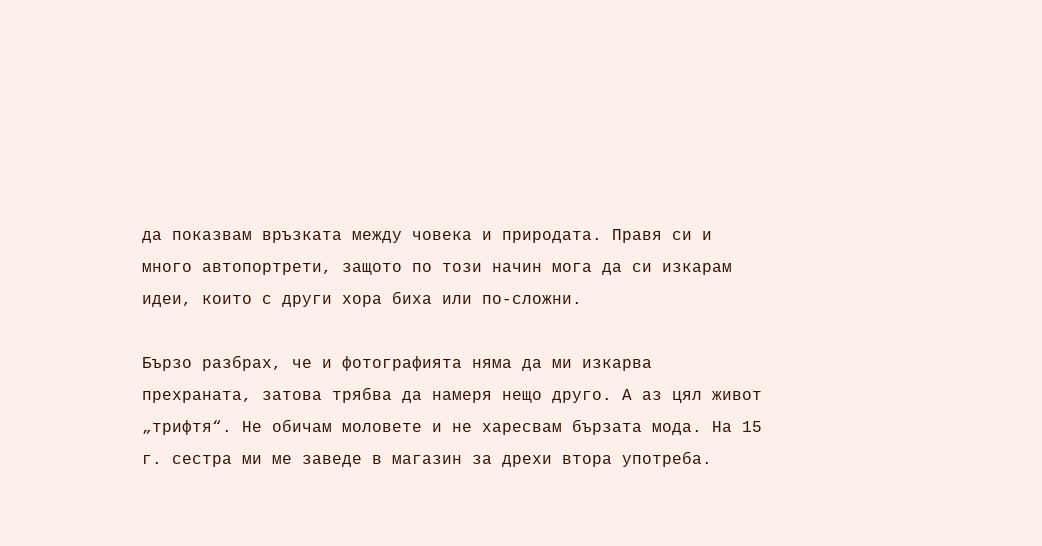да показвам връзката между човека и природата. Правя си и много автопортрети, защото по този начин мога да си изкарам идеи, които с други хора биха или по-сложни.

Бързо разбрах, че и фотографията няма да ми изкарва прехраната, затова трябва да намеря нещо друго. А аз цял живот „трифтя“. Не обичам моловете и не харесвам бързата мода. На 15 г. сестра ми ме заведе в магазин за дрехи втора употреба.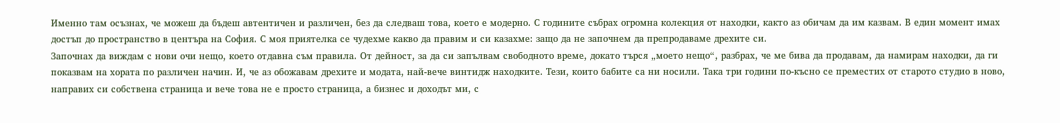Именно там осъзнах, че можеш да бъдеш автентичен и различен, без да следваш това, което е модерно. С годините събрах огромна колекция от находки, както аз обичам да им казвам. В един момент имах достъп до пространство в центъра на София. С моя приятелка се чудехме какво да правим и си казахме: защо да не започнем да препродаваме дрехите си.
Започнах да виждам с нови очи нещо, което отдавна съм правила. От дейност, за да си запълвам свободното време, докато търся „моето нещо“, разбрах, че ме бива да продавам, да намирам находки, да ги показвам на хората по различен начин. И, че аз обожавам дрехите и модата, най-вече винтидж находките. Тези, които бабите са ни носили. Така три години по-късно се преместих от старото студио в ново, направих си собствена страница и вече това не е просто страница, а бизнес и доходът ми, с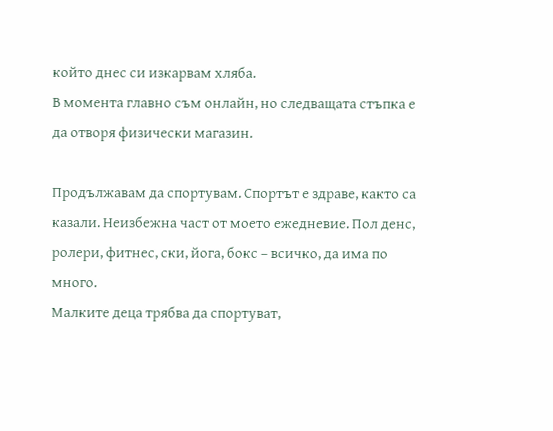който днес си изкарвам хляба.
В момента главно съм онлайн, но следващата стъпка е да отворя физически магазин.

Продължавам да спортувам. Спортът е здраве, както са казали. Неизбежна част от моето ежедневие. Пол денс, ролери, фитнес, ски, йога, бокс – всичко, да има по много.
Малките деца трябва да спортуват,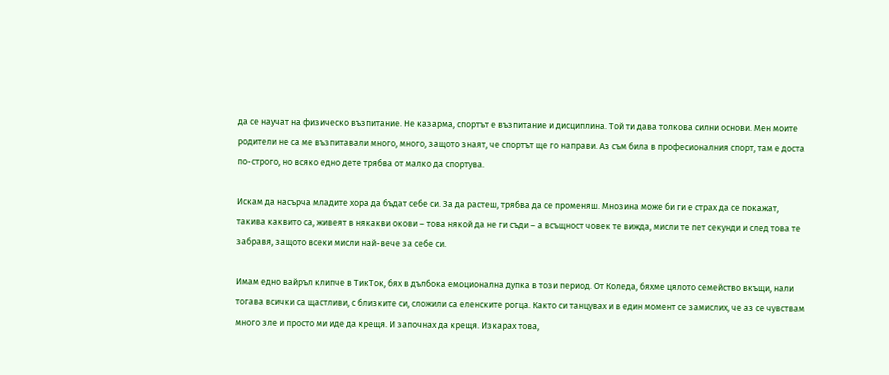да се научат на физическо възпитание. Не казарма, спортът е възпитание и дисциплина. Той ти дава толкова силни основи. Мен моите родители не са ме възпитавали много, много, защото знаят, че спортът ще го направи. Аз съм била в професионалния спорт, там е доста по-строго, но всяко едно дете трябва от малко да спортува.

Искам да насърча младите хора да бъдат себе си. За да растеш, трябва да се променяш. Мнозина може би ги е страх да се покажат, такива каквито са, живеят в някакви окови – това някой да не ги съди – а всъщност човек те вижда, мисли те пет секунди и след това те забравя, защото всеки мисли най-вече за себе си.

Имам едно вайръл клипче в ТикТок, бях в дълбока емоционална дупка в този период. От Коледа, бяхме цялото семейство вкъщи, нали тогава всички са щастливи, с близките си, сложили са еленските рогца. Както си танцувах и в един момент се замислих, че аз се чувствам много зле и просто ми иде да крещя. И започнах да крещя. Изкарах това,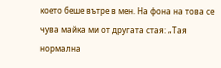което беше вътре в мен. На фона на това се чува майка ми от другата стая: „Тая нормална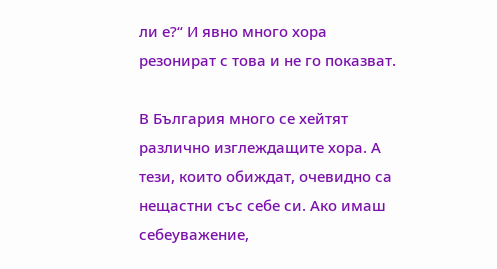ли е?“ И явно много хора резонират с това и не го показват.

В България много се хейтят различно изглеждащите хора. А тези, които обиждат, очевидно са нещастни със себе си. Ако имаш себеуважение,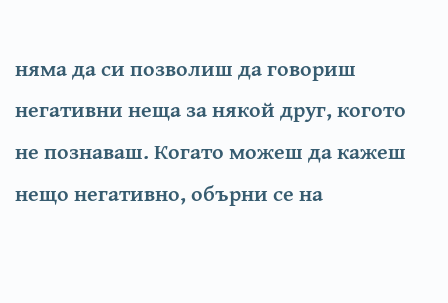няма да си позволиш да говориш негативни неща за някой друг, когото не познаваш. Когато можеш да кажеш нещо негативно, обърни се на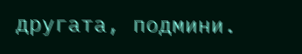другата, подмини.